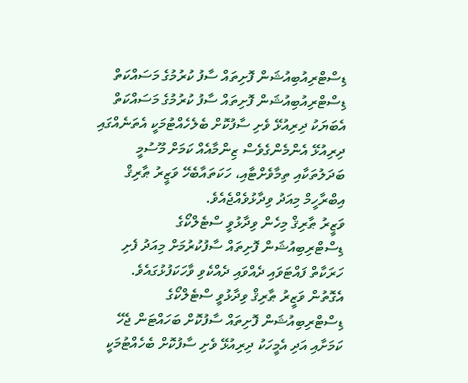ޑިސްޓްރިއުބިއުޝަން ފޮށިތައް ސާފު ކުރުމުގެ މަސައްކަތް
ޑިސްޓްރިއުބިއުޝަން ފޮށިތައް ސާފު ކުރުމުގެ މަސައްކަތް
އެބަޔަކު ދިރިއުޅޭ ވެށި ސާފުކޮށް ބެލެހެއްޓުމަކީ އެތަނެއްގައި ދިރިއުޅޭ އެންމެންގެވެސް ޒިންމާއެއް ކަމަށް މޫސުމީ ބަދަލުތަކާއި ތިމާވެށްޓާއި، ހަކަތައާބެހޭ ވަޒީރު ޠާރިޤް އިބްރާހީމް މިއަދު ވިދާޅުވެއްޖެއެވެ.
ވަޒީރު ޠާރިޤް މިހެން ވިދާޅުވީ ސްޓެލްކޯގެ ޑިސްޓްރިބިއުޝަން ފޮށިތައް ސާފުކުރުމަށް މިއަދު ފެށި ހަރަކާތް ފައްޓަވައި ދެއްވައި ދެއްކެވި ވާހަކަފުޅުގައެވެ. އެގޮތުން ވަޒީރު ޠާރިޤް ވިދާޅުވީ ސްޓެލްކޯގެ ޑިސްޓްރިބިއުޝަން ފޮށިތައް ސާފުކޮށް ބަހައްޓަން ޖެހޭ ކަމަށާއި އަދި އެމީހަކު ދިރިއުޅޭ ވެށި ސާފުކޮށް ބެހެއްޓުމަކީ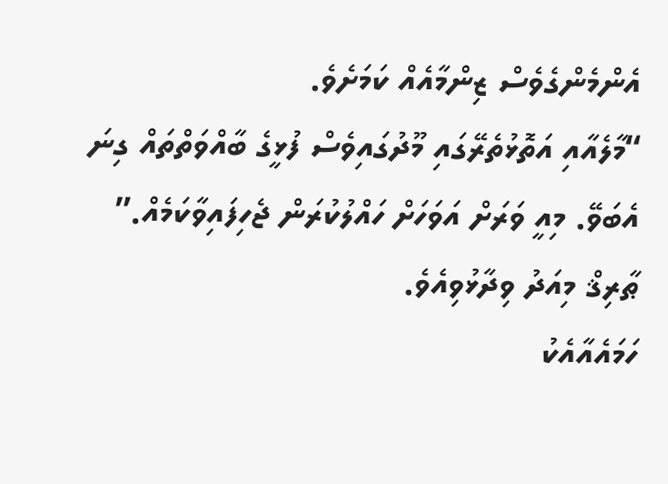އެންމެންގެވެސް ޒިންމާއެއް ކަމަށެވެ.
“މާލެއާއި އަތޮޅުތެރޭގައި މޫދުގައިވެސް ފުޅީގެ ބާއްވަތްތައް ގިނަ އެބަވޭ. މިއީ ވަރަށް އަވަހަށް ހައްލުކުރަން ޖެހިފައިވާކަމެއް.” ޠާރިޤް މިއަދު ވިދާޅުވިއެވެ.
ހަމައެއާއެކު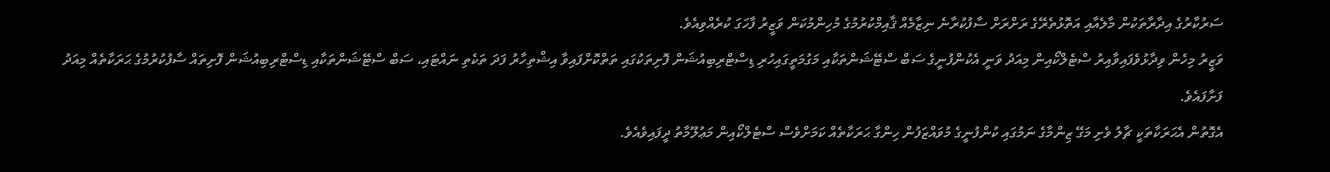ސަރުކާރުގެ އިދާރާތަކުން މާލެއާއި އަތޮޅުތެރޭގެ ރަށްރަށް ސާފުކުރާނެ ނިޒާމެއް ޤާއިމްކުރުމުގެ މުހިންމުކަން ވަޒީރު ފާހަގަ ކުރެއްވިއެވެ.
ވަޒީރު މިހެން ވިދާޅުވެފައިވާއިރު ސްޓެލްކޯއިން މިއަދު ވަނީ އެކުންފުނީގެ ސަބް ސްޓޭޝަންތަކާއި މަގުމަތީގައިހުރި ޑިސްޓްރިބިއުޝަން ފޮށިތަކުގައި ތަތްކޮށްފައިވާ އިޝްތިހާރު ފަދަ ތަކެތި ނައްޓައި، ސަބް ސްޓޭޝަންތަކާއި ޑިސްޓްރިބިއުޝަން ފޮށިތައް ސާފުކުރުމުގެ ޙަރަކާތެއް މިއަދު ފަށާފައެވެ.
އެގޮތުން އެޙަރަކާތަކީ ޗާލު ވެށި މަގޭ ޒިންމާގެ ނަމުގައި ކުންފުނީގެ މުވައްޒަފުން ހިންގާ ޙަރަކާތެއް ކަމަށްވެސް ސްޓެލްކޯއިން މަޢުލޫމާތު ދީފައިވެއެވެ.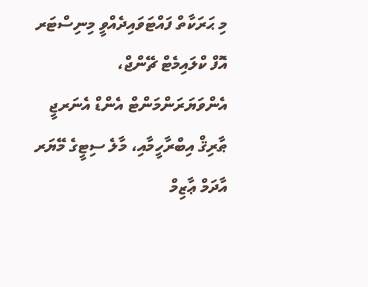މި ޙަރަކާތް ފައްޓަވައިދެއްވީ މިނިސްޓަރ އޮފް ކްލައިމެޓް ޗޭންޖް، އެންވަޔަރަންމަންޓް އެންޑް އެނަރޖީ ޠާރިޤް އިބްރާހީމާއި، މާލެ ސިޓީގެ މޭޔަރ އާދަމް ޢާޒިމް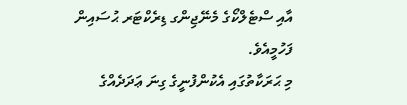އާއި ސްޓެލްކޯގެ މެނޭޖިންގ ޑިރެކްޓަރ ޙުސައިން ފަހުމީއެވެ.
މި ޙަރަކާތުގައި އެކުންފުނީގެ ގިނަ ޢަދަދެއްގެ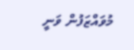މުވައްޒަފުން ވަނީ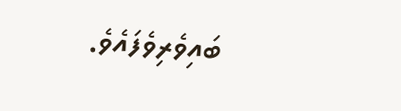ބައިވެރިވެފައެވެ.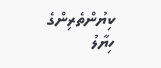ކިޔުންތެރިންގެ ހިޔާލު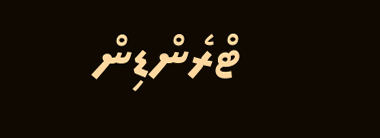ޓްރެންޑިން